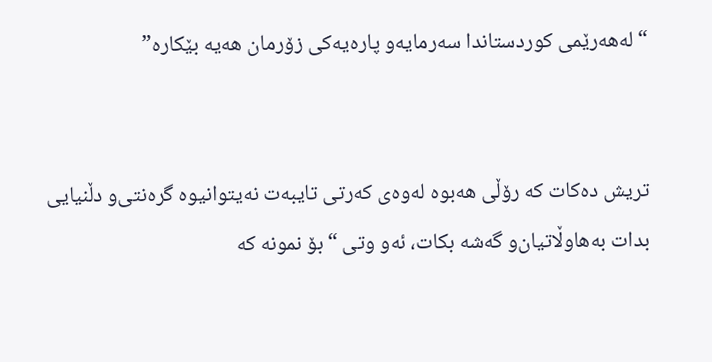“له‌هه‌رێمی‌ كوردستاندا سه‌رمایه‌‌و پاره‌یه‌كی‌ زۆرمان هه‌یه‌ بێكاره‌”


تریش ده‌كات كه‌ رۆڵی‌ هه‌بوه‌ له‌وه‌ی‌ كه‌رتی‌ تایبه‌ت نه‌یتوانیوه‌ گره‌نتی‌‌و دڵنیایی‌ بدات به‌هاوڵاتیان‌و گه‌شه‌ بكات، ئه‌و وتی‌ “بۆ نمونه‌ كه‌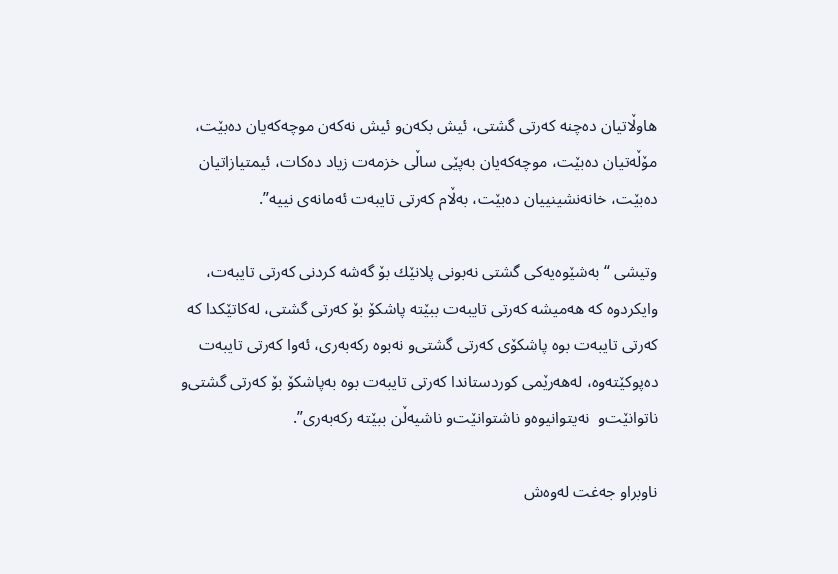هاوڵاتیان ده‌چنه‌ كه‌رتی‌ گشتی‌، ئیش بكه‌ن‌و ئیش نه‌كه‌ن موچه‌كه‌یان ده‌بێت، مۆڵه‌تیان ده‌بێت، موچه‌كه‌یان به‌پێی‌ ساڵی‌ خزمه‌ت زیاد ده‌كات، ئیمتیازاتیان ده‌بێت، خانه‌نشینییان ده‌بێت، به‌ڵام كه‌رتی‌ تایبه‌ت ئه‌مانه‌ی‌ نییه‌”.

وتیشی‌ “به‌شێوه‌یه‌كی‌ گشتی‌ نه‌بونی‌ پلانێك بۆ گه‌شه‌ كردنی‌ كه‌رتی‌ تایبه‌ت، وایكردوه‌ كه‌ هه‌میشه‌ كه‌رتی‌ تایبه‌ت ببێته‌ پاشكۆ بۆ كه‌رتی‌ گشتی‌، له‌كاتێكدا كه‌ كه‌رتی‌ تایبه‌ت بوه‌ پاشكۆی‌ كه‌رتی‌ گشتی‌‌و نه‌بوه‌ ركه‌به‌ری‌، ئه‌وا كه‌رتی‌ تایبه‌ت ده‌پوكێته‌وه‌، له‌هه‌رێمی‌ كوردستاندا كه‌رتی‌ تایبه‌ت بوه‌ به‌پاشكۆ بۆ كه‌رتی‌ گشتی‌‌و ناتوانێت‌و  نه‌یتوانیوه‌و ناشتوانێت‌و ناشیه‌ڵن ببێته‌ ركه‌به‌ری‌”.

ناوبراو جه‌غت له‌وه‌ش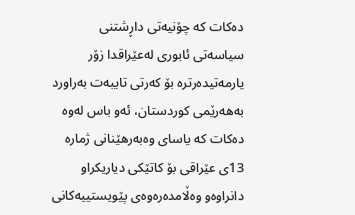ده‌كات كه‌ چۆنیه‌تی‌ داڕشتنی‌ سیاسه‌تی‌ ئابوری‌ له‌عێراقدا زۆر یارمه‌تیده‌رتره‌ بۆ كه‌رتی‌ تایبه‌ت به‌راورد به‌هه‌رێمی‌ كوردستان، ئه‌و باس له‌وه‌ ده‌كات كه‌ یاسای‌ وه‌به‌رهێنانی‌ ژماره‌ 13ی‌ عێراقی‌ بۆ كاتێكی‌ دیاریكراو دانراوه‌و وه‌ڵامده‌ره‌وه‌ی‌ پێویستییه‌كانی‌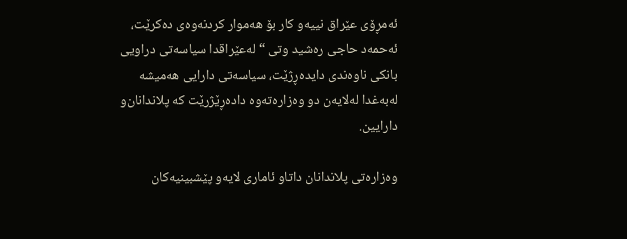ئه‌مڕۆی‌ عێراق نییه‌‌و كار بۆ هه‌موار كردنه‌وه‌ی‌ ده‌كرێت، ئه‌حمه‌د حاجی‌ ره‌شید وتی‌ “له‌عێراقدا سیاسه‌تی‌ دراویی‌ بانكی‌ ناوه‌ندی‌ دایده‌ڕژێت، سیاسه‌تی‌ دارایی‌ هه‌میشه‌ له‌به‌غدا له‌لایه‌ن دو وه‌زاره‌ته‌وه‌ داده‌ڕێژرێت كه‌ پلاندانان‌و دارایین.

وه‌زاره‌تی‌ پلاندانان داتا‌و ئاماری‌ لایه‌و پێشبینیه‌كان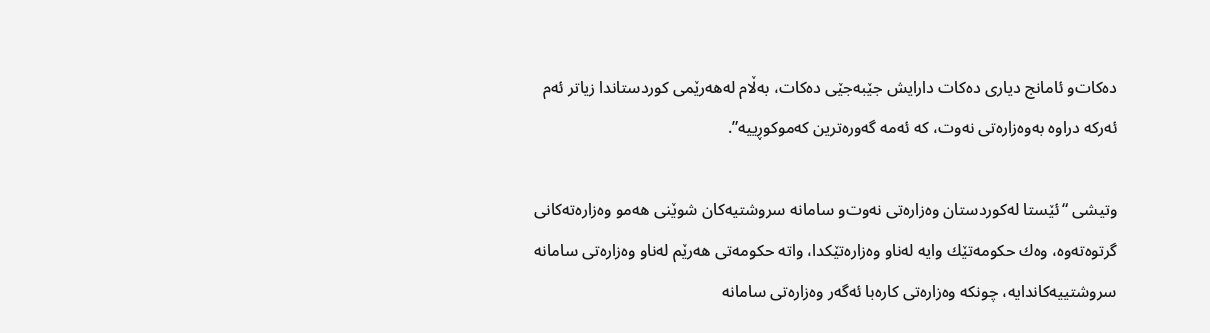ده‌كات‌و ئامانج دیاری‌ ده‌كات دارایش جێبه‌جێی‌ ده‌كات، به‌ڵام له‌هه‌رێمی‌ كوردستاندا زیاتر ئه‌م ئه‌ركه‌ دراوه‌ به‌وه‌زاره‌تی‌ نه‌وت، كه‌ ئه‌مه‌ گه‌وره‌ترین كه‌موكوڕییه‌”.

وتیشی‌ “ئێستا له‌كوردستان وه‌زاره‌تی‌ نه‌وت‌و سامانه‌ سروشتیه‌كان شوێنی‌ هه‌مو وه‌زاره‌ته‌كانی گرتوه‌ته‌وه‌، وه‌ك حكومه‌تێك وایه‌ له‌ناو وه‌زاره‌تێكدا، واته‌ حكومه‌تی‌ هه‌رێم له‌ناو وه‌زاره‌تی‌ سامانه‌ سروشتییه‌كاندایه‌، چونكه‌ وه‌زاره‌تی‌ كاره‌با ئه‌گه‌ر وه‌زاره‌تی‌ سامانه‌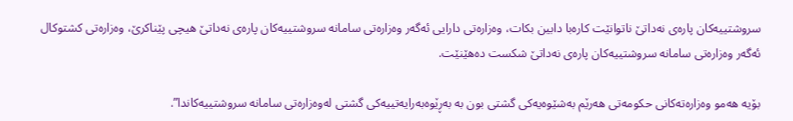سروشتییه‌كان پاره‌ی‌ نه‌داتێ‌ ناتوانێت كاره‌با دابین بكات، وه‌زاره‌تی‌ دارایی‌ ئه‌گه‌ر وه‌زاره‌تی‌ سامانه‌ سروشتییه‌كان پاره‌ی‌ نه‌داتێ‌ هیچی‌ پێناكرێ‌، وه‌زاره‌تی‌ كشتوكال ئه‌گه‌ر وه‌زاره‌تی‌ سامانه‌ سروشتییه‌كان پاره‌ی‌ نه‌داتێ‌ شكست ده‌هێنێت.

بۆیه‌ هه‌مو وه‌زاره‌ته‌كانی‌ حكومه‌تی‌ هه‌رێم به‌شێوه‌یه‌كی‌ گشتی‌ بون به‌ به‌ڕێوه‌به‌رایه‌تییه‌كی‌ گشتی‌ له‌وه‌زاره‌تی‌ سامانه‌ سروشتییه‌كاندا”.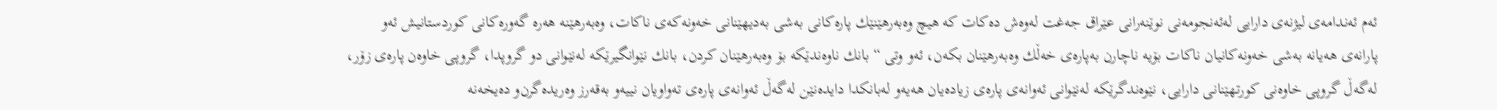ئه‌م ئه‌ندامه‌ی‌ لیژنه‌ی‌ دارایی‌ له‌ئه‌نجومه‌نی‌ نوێنه‌رانی‌ عێراق جه‌غت له‌وه‌ش ده‌كات كه‌ هیچ وه‌به‌رهێنێك پاره‌كانی‌ به‌شی‌ به‌دیهێنانی‌ خه‌ونه‌كه‌ی‌ ناكات، وه‌به‌رهێنه‌ هه‌ره‌ گه‌وره‌كانی‌ كوردستانیش ئه‌و پارانه‌ی‌ هه‌یانه‌ به‌شی‌ خه‌ونه‌كانیان ناكات بۆیه‌ ناچارن به‌پاره‌ی‌ خه‌ڵك وه‌به‌رهێنان بكه‌ن، ئه‌و وتی‌ “بانك ناوه‌ندێكه‌ بۆ وه‌به‌رهێنان كردن، بانك نێوانگیرێكه‌ له‌نێوانی‌ دو گروپدا، گروپی‌ خاوه‌ن پاره‌ی‌ زۆر، له‌گه‌ڵ‌ گروپی‌ خاوه‌نی‌ كورتهێنانی‌ دارایی‌، نێوه‌ندگرێكه‌ له‌نێوانی‌ ئه‌وانه‌ی‌ پاره‌ی زیاده‌یان هه‌یه‌و له‌بانكدا دایده‌نێن له‌گه‌ڵ‌ ئه‌وانه‌ی‌ پاره‌ی ته‌واویان نییه‌و به‌قه‌رز وه‌ریده‌گرن‌و ده‌یخه‌نه‌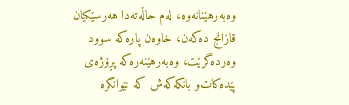وه‌به‌رهێنانه‌وه‌، له‌م حاڵه‌ته‌دا هه‌رسێكیان قازانج ده‌كه‌ن، خاوه‌ن پاره‌كه‌ سوود وه‌رده‌گرێت، وه‌به‌رهێنه‌ره‌كه‌ پڕۆژه‌ی‌ پێده‌كات‌و بانكه‌كه‌ش كه‌ نێوانگره‌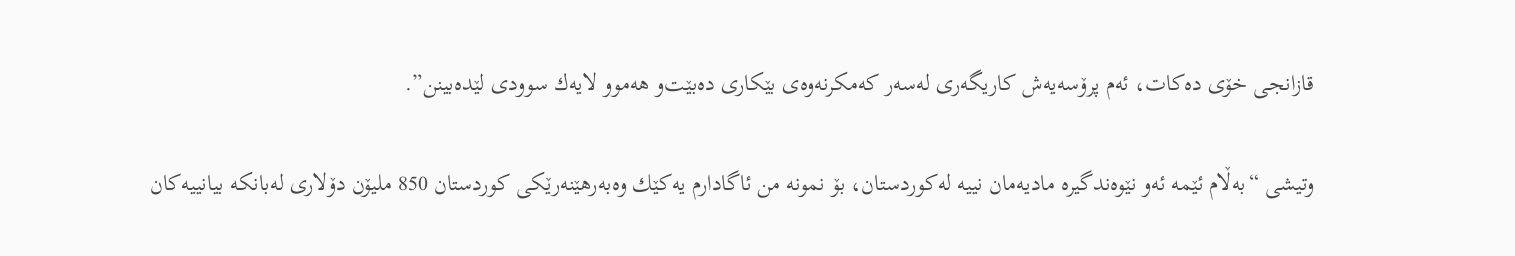قازانجی‌ خۆی‌ ده‌كات، ئه‌م پرۆسه‌یه‌ش كاریگه‌ری‌ له‌سه‌ر كه‌مكرنه‌وه‌ی‌ بێكاری‌ ده‌بێت‌و هه‌موو لایه‌ك سوودی‌ لێده‌بینن”.

وتیشی‌ “به‌ڵام ئێمه‌ ئه‌و نێوه‌ندگیره‌ مادیه‌مان نییه‌ له‌كوردستان، بۆ نمونه‌ من ئاگادارم یه‌كێك وه‌به‌رهێنه‌رێكی‌ كوردستان 850 ملیۆن دۆلاری‌ له‌بانكه‌ بیانییه‌كان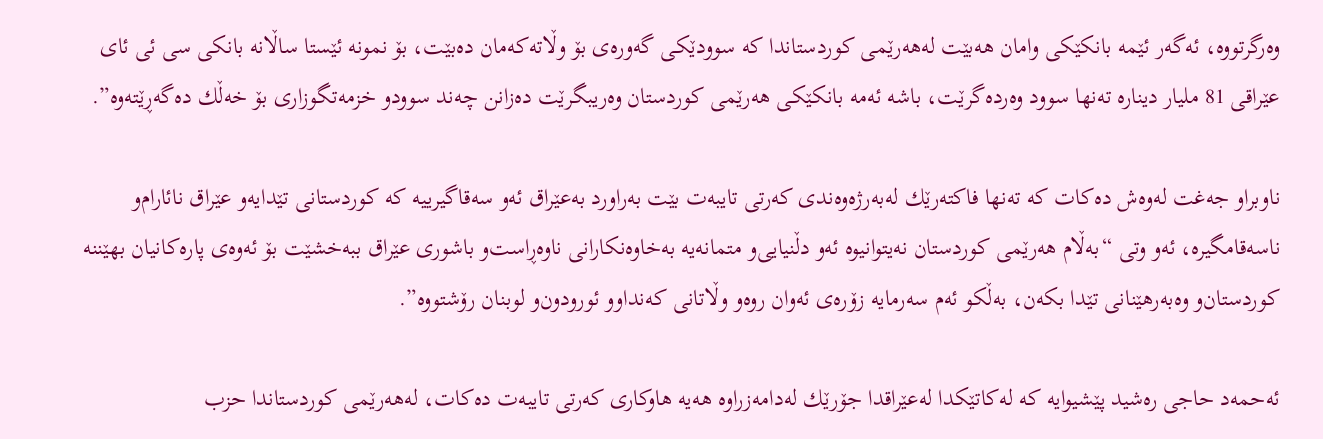وه‌رگرتووه‌، ئه‌گه‌ر ئێمه‌ بانكێكی‌ وامان هه‌بێت له‌هه‌رێمی‌ كوردستاندا كه‌ سوودێكی‌ گه‌وره‌ی‌ بۆ وڵاته‌كه‌مان ده‌بێت، بۆ نمونه‌ ئێستا ساڵانه‌ بانكی‌ سی ئی‌ ئای‌ عێراقی‌ 81 ملیار دیناره‌ ته‌نها سوود وه‌رده‌گرێت، باشه‌ ئه‌مه‌ بانكێكی‌ هه‌رێمی‌ كوردستان وه‌ریبگرێت ده‌زانن چه‌ند سوودو خزمه‌تگوزاری‌ بۆ خه‌ڵك ده‌گه‌ڕێته‌وه‌”.

ناوبراو جه‌غت له‌وه‌ش ده‌كات كه‌ ته‌نها فاكته‌رێك له‌به‌رژه‌وه‌ندی‌ كه‌رتی‌ تایبه‌ت بێت به‌راورد به‌عێراق ئه‌و سه‌قاگیرییه‌ كه‌ كوردستانی‌ تێدایه‌‌و عێراق نائارام‌و ناسه‌قامگیره‌، ئه‌و وتی‌ “به‌ڵام هه‌رێمی‌ كوردستان نه‌یتوانیوه‌ ئه‌و دڵنیایی‌‌و متمانه‌یه‌ به‌خاوه‌نكارانی‌ ناوه‌ڕاست‌و باشوری‌ عێراق ببه‌خشێت بۆ ئه‌وه‌ی‌ پاره‌كانیان بهێننه‌ كوردستان‌و وه‌به‌رهێنانی‌ تێدا بكه‌ن، به‌ڵكو ئه‌م سه‌رمایه‌ زۆره‌ی‌ ئه‌وان روه‌و وڵاتانی‌ كه‌نداوو ئورودون‌و لوبنان رۆشتووه‌”.

ئه‌حمه‌د حاجی‌ ره‌شید پێشیوایه‌ كه‌ له‌كاتێكدا له‌عێراقدا جۆرێك له‌دامه‌زراوه‌ هه‌یه‌ هاوكاری‌ كه‌رتی‌ تایبه‌ت ده‌كات، له‌هه‌رێمی‌ كوردستاندا حزب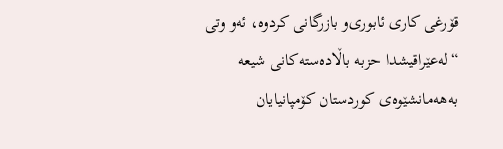قۆرغی‌ كاری‌ ئابوری‌‌و بازرگانی‌ كردوه‌، ئه‌و وتی‌ “له‌عێراقیشدا حزبه‌ باڵاده‌سته‌كانی‌ شیعه‌ به‌هه‌مانشێوه‌ی‌ كوردستان كۆمپانیایان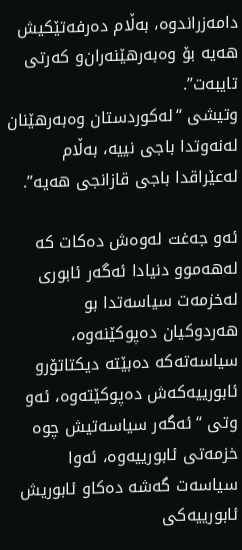دامه‌زراندوه‌، به‌ڵام ده‌رفه‌تێكیش هه‌یه‌ بۆ وه‌به‌رهێنه‌ران‌و كه‌رتی‌ تایبه‌ت”.
وتیشی‌ “له‌كوردستان وه‌به‌رهێنان له‌نه‌وتدا باجی‌ نییه‌، به‌ڵام له‌عێراقدا باجی‌ قازانجی‌ هه‌یه‌”.

ئه‌و جه‌غت له‌وه‌ش ده‌كات كه‌ له‌هه‌موو دنیادا ئه‌گه‌ر ئابوری‌ له‌خزمه‌ت سیاسه‌تدا بو هه‌ردوكیان ده‌پوكێنه‌وه‌، سیاسه‌ته‌كه‌ ده‌بێته‌ دیكتاتۆرو ئابورییه‌كه‌ش ده‌پوكێته‌وه‌، ئه‌و وتی‌ “ئه‌گه‌ر سیاسه‌تیش چوه‌ خزمه‌تی‌ ئابورییه‌وه‌، ئه‌وا سیاسه‌ت گه‌شه‌ ده‌كا‌و ئابوریش ئابورییه‌كی‌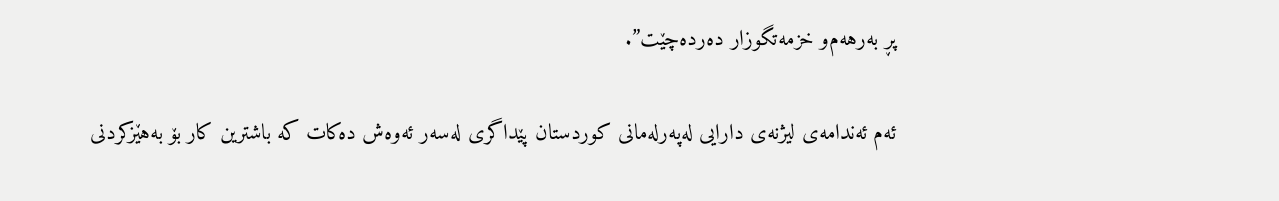پڕ به‌رهه‌م‌و خزمه‌تگوزار ده‌رده‌چێت”.

ئه‌م ئه‌ندامه‌ی‌ لیژنه‌ی‌ دارایی‌ له‌په‌رله‌مانی‌ كوردستان پێداگری‌ له‌سه‌ر ئه‌وه‌ش ده‌كات كه‌ باشترین كار بۆ به‌هێزكردنی‌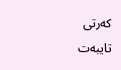كه‌رتی‌ تایبه‌ت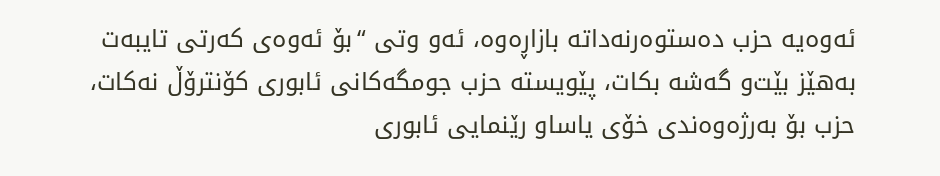ئه‌وه‌یه‌ حزب ده‌ستوه‌رنه‌داته‌ بازاڕه‌وه‌، ئه‌و وتی‌ “بۆ ئه‌وه‌ی‌ كه‌رتی‌ تایبه‌ت به‌هێز بێت‌و گه‌شه‌ بكات، پێویسته‌ حزب جومگه‌كانی‌ ئابوری‌ كۆنترۆڵ‌ نه‌كات، حزب بۆ به‌رژه‌وه‌ندی‌ خۆی‌ یاسا‌و رێنمایی‌ ئابوری‌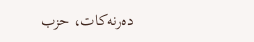ده‌رنه‌كات، حزب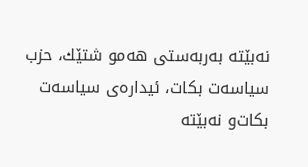نه‌بێته‌ به‌ربه‌ستی‌ هه‌مو شتێك، حزب سیاسه‌ت بكات، ئیداره‌ی‌ سیاسه‌ت بكات‌و نه‌بێته‌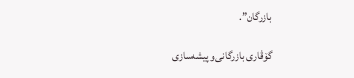بازرگان”.

گۆڤاری بازرگانی‌و پیشەسازی